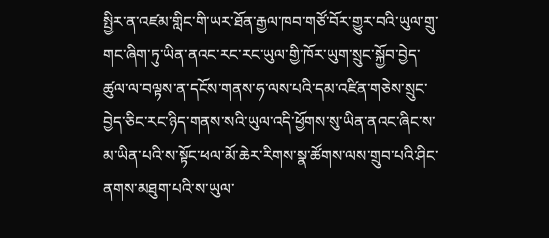སྤྱིར་ན་འཛམ་གླིང་གི་ཡར་ཐོན་རྒྱལ་ཁབ་གཙོ་བོར་གྱུར་བའི་ཡུལ་གྲུ་གང་ཞིག་ཏུ་ཡིན་ནའང་རང་རང་ཡུལ་གྱི་ཁོར་ཡུག་སྲུང་སྐྱོབ་བྱེད་ཚུལ་ལ་བལྟས་ན་དངོས་གནས་ཧ་ལས་པའི་དམ་འཛིན་གཅེས་སྲུང་བྱེད་ཅིང་རང་ཉིད་གནས་སའི་ཡུལ་འདི་ཕྱོགས་སུ་ཡིན་ནའང་ཞིང་ས་མ་ཡིན་པའི་ས་སྟོང་ཕལ་མོ་ཆེར་རིགས་སྣ་ཚོགས་ལས་གྲུབ་པའི་ཤིང་ནགས་མཐུག་པའི་ས་ཡུལ་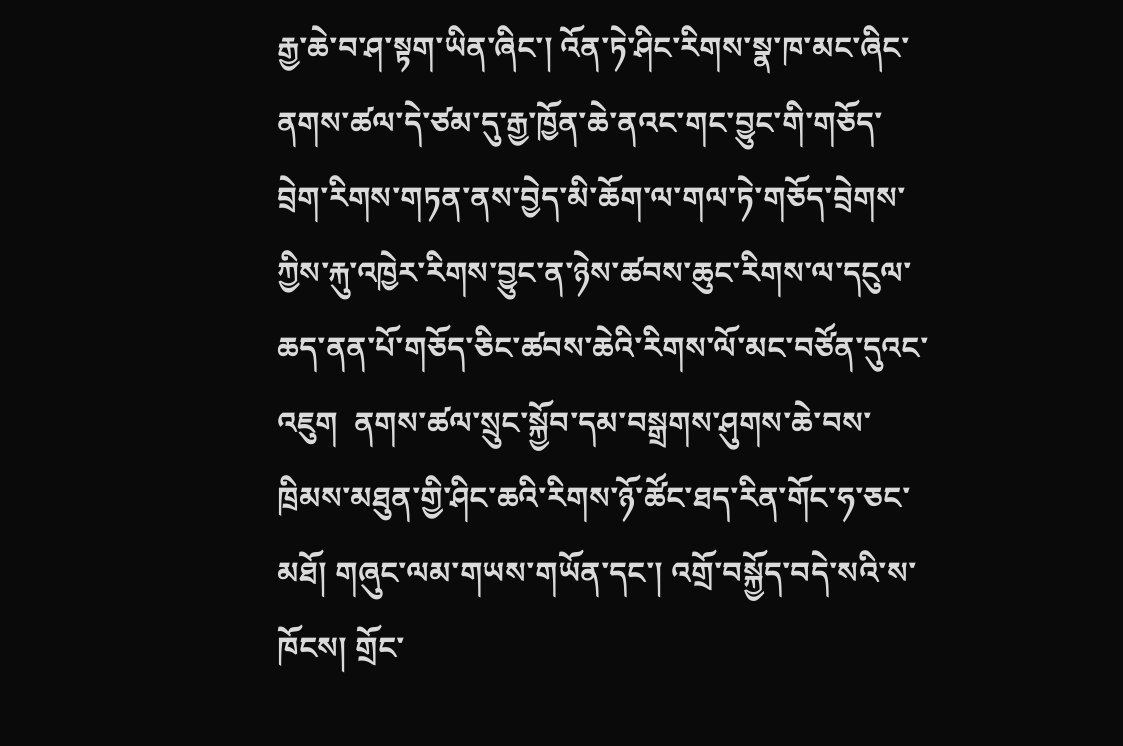རྒྱ་ཆེ་བ་ཤ་སྟག་ཡིན་ཞིང་། འོན་ཏེ་ཤིང་རིགས་སྣ་ཁ་མང་ཞིང་ནགས་ཚལ་དེ་ཙམ་དུ་རྒྱ་ཁྱོན་ཆེ་ནའང་གང་བྱུང་གི་གཅོད་བྲེག་རིགས་གཏན་ནས་བྱེད་མི་ཆོག་ལ་གལ་ཏེ་གཅོད་བྲེགས་ཀྱིས་རྐུ་འཁྱེར་རིགས་བྱུང་ན་ཉེས་ཚབས་ཆུང་རིགས་ལ་དངུལ་ཆད་ནན་པོ་གཅོད་ཅིང་ཚབས་ཆེའི་རིགས་ལོ་མང་བཙོན་དུའང་འཇུག  ནགས་ཚལ་སྲུང་སྐྱོབ་དམ་བསྒྲགས་ཤུགས་ཆེ་བས་ཁྲིམས་མཐུན་གྱི་ཤིང་ཆའི་རིགས་ཉོ་ཚོང་ཐད་རིན་གོང་ཧ་ཅང་མཐོ། གཞུང་ལམ་གཡས་གཡོན་དང་། འགྲོ་བསྐྱོད་བདེ་སའི་ས་ཁོངས། གྲོང་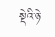སྡེའི་ཉེ་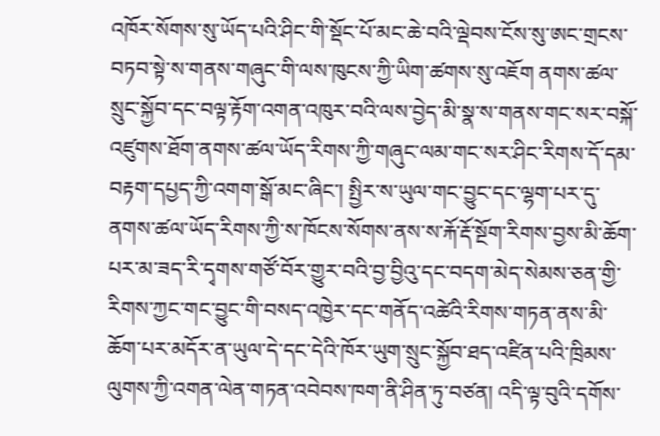འཁོར་སོགས་སུ་ཡོད་པའི་ཤིང་གི་སྡོང་པོ་མང་ཆེ་བའི་ལྡེབས་ངོས་སུ་ཨང་གྲངས་བཏབ་སྟེ་ས་གནས་གཞུང་གི་ལས་ཁུངས་ཀྱི་ཡིག་ཚགས་སུ་འཇོག ནགས་ཚལ་སྲུང་སྐྱོབ་དང་བལྟ་རྟོག་འགན་འཁུར་བའི་ལས་བྱེད་མི་སྣ་ས་གནས་གང་སར་བསྐོ་འཛུགས་ཐོག་ནགས་ཚལ་ཡོད་རིགས་ཀྱི་གཞུང་ལམ་གང་སར་ཤིང་རིགས་དོ་དམ་བརྟག་དཔྱད་ཀྱི་འགག་སྒོ་མང་ཞིང་། སྤྱིར་ས་ཡུལ་གང་བྱུང་དང་ལྷག་པར་དུ་ནགས་ཚལ་ཡོད་རིགས་ཀྱི་ས་ཁོངས་སོགས་ནས་ས་རྐོ་རྡོ་སྔོག་རིགས་བྱས་མི་ཆོག་པར་མ་ཟད་རི་དྭགས་གཙོ་བོར་གྱུར་བའི་བྱ་བྱིའུ་དང་བདག་མེད་སེམས་ཅན་གྱི་རིགས་ཀྱང་གང་བྱུང་གི་བསད་འཁྱེར་དང་གནོད་འཚེའི་རིགས་གཏན་ནས་མི་ཆོག་པར་མདོར་ན་ཡུལ་དེ་དང་དེའི་ཁོར་ཡུག་སྲུང་སྐྱོབ་ཐད་འཛིན་པའི་ཁྲིམས་ལུགས་ཀྱི་འགན་ལེན་གཏན་འབེབས་ཁག་ནི་ཤིན་ཏུ་བཙན། འདི་ལྟ་བུའི་དགོས་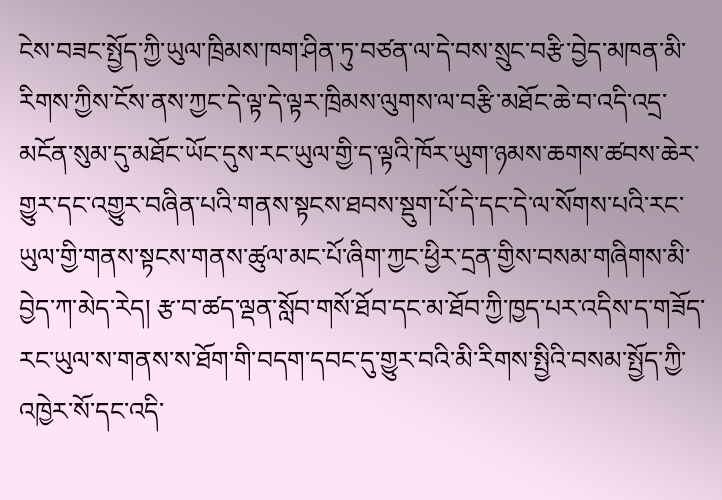ངེས་བཟང་སྤྱོད་ཀྱི་ཡུལ་ཁྲིམས་ཁག་ཤིན་ཏུ་བཙན་ལ་དེ་བས་སྲུང་བརྩི་བྱེད་མཁན་མི་རིགས་ཀྱིས་ངོས་ནས་ཀྱང་དེ་ལྟ་དེ་ལྟར་ཁྲིམས་ལུགས་ལ་བརྩི་མཐོང་ཆེ་བ་འདི་འདྲ་མངོན་སུམ་དུ་མཐོང་ཡོང་དུས་རང་ཡུལ་གྱི་ད་ལྟའི་ཁོར་ཡུག་ཉམས་ཆགས་ཚབས་ཆེར་གྱུར་དང་འགྱུར་བཞིན་པའི་གནས་སྟངས་ཐབས་སྡུག་པོ་དེ་དང་དེ་ལ་སོགས་པའི་རང་ཡུལ་གྱི་གནས་སྟངས་གནས་ཚུལ་མང་པོ་ཞིག་ཀྱང་ཕྱིར་དྲན་གྱིས་བསམ་གཞིགས་མི་བྱེད་ཀ་མེད་རེད། རྩ་བ་ཚད་ལྡན་སློབ་གསོ་ཐོབ་དང་མ་ཐོབ་ཀྱི་ཁྱད་པར་འདིས་ད་གཟོད་རང་ཡུལ་ས་གནས་ས་ཐོག་གི་བདག་དབང་དུ་གྱུར་བའི་མི་རིགས་སྤྱིའི་བསམ་སྤྱོད་ཀྱི་འཁྱེར་སོ་དང་འདི་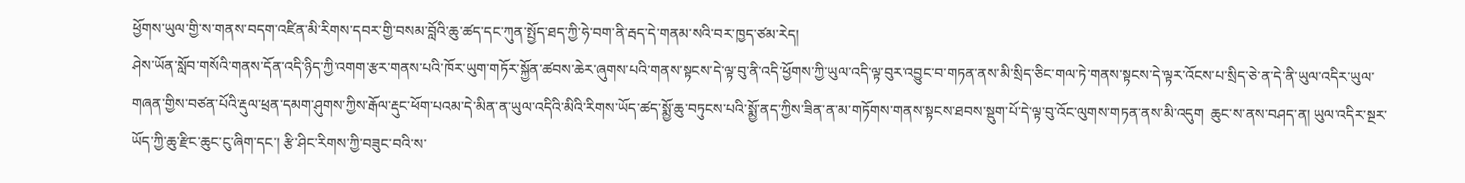ཕྱོགས་ཡུལ་གྱི་ས་གནས་བདག་འཛིན་མི་རིགས་དབར་གྱི་བསམ་བློའི་ཆུ་ཚད་དང་ཀུན་སྤྱོད་ཐད་ཀྱི་ཧེ་བག་ནི་རྦད་དེ་གནམ་སའི་བར་ཁྱད་ཙམ་རེད།
ཤེས་ཡོན་སློབ་གསོའི་གནས་དོན་འདི་ཉིད་ཀྱི་འགག་རྩར་གནས་པའི་ཁོར་ཡུག་གཏོར་སྐྱོན་ཚབས་ཆེར་ཞུགས་པའི་གནས་སྟངས་དེ་ལྟ་བུ་ནི་འདི་ཕྱོགས་ཀྱི་ཡུལ་འདི་ལྟ་བུར་འབྱུང་བ་གཏན་ནས་མི་སྲིད་ཅིང་གལ་ཏེ་གནས་སྟངས་དེ་ལྟར་འོངས་པ་སྲིད་ཅེ་ན་དེ་ནི་ཡུལ་འདིར་ཡུལ་གཞན་གྱིས་བཙན་པོའི་རྡུལ་ཕྲན་དམག་ཤུགས་ཀྱིས་རྒོལ་རྡུང་ཕོག་པའམ་དེ་མིན་ན་ཡུལ་འདིའི་མིའི་རིགས་ཡོད་ཚད་སྨྱོ་ཆུ་བཏུངས་པའི་སྨྱོ་ནད་ཀྱིས་ཟིན་ན་མ་གཏོགས་གནས་སྟངས་ཐབས་སྡུག་པོ་དེ་ལྟ་བུ་འོང་ལུགས་གཏན་ནས་མི་འདུག  ཆུང་ས་ནས་བཤད་ན། ཡུལ་འདིར་སྔར་ཡོད་ཀྱི་ཆུ་རྫིང་ཆུང་ངུ་ཞིག་དང་། རྩི་ཤིང་རིགས་ཀྱི་བཟུང་བའི་ས་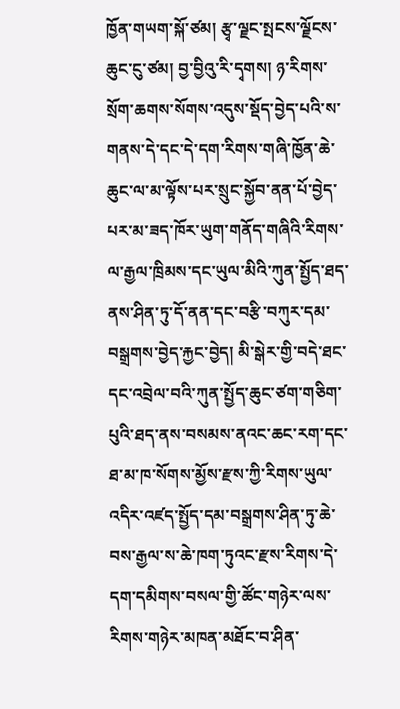ཁྱོན་གཡག་སྐོ་ཙམ། རྩྭ་ལྗང་སྤངས་ལྗོངས་ཆུང་ངུ་ཙམ། བྱ་བྱིའུ་རི་དྭགས། ཉ་རིགས་སྲོག་ཆགས་སོགས་འདུས་སྡོད་བྱེད་པའི་ས་གནས་དེ་དང་དེ་དག་རིགས་གཞི་ཁྱོན་ཆེ་ཆུང་ལ་མ་ལྟོས་པར་སྲུང་སྐྱོབ་ནན་པོ་བྱེད་པར་མ་ཟད་ཁོར་ཡུག་གནོད་གཞིའི་རིགས་ལ་རྒྱལ་ཁྲིམས་དང་ཡུལ་མིའི་ཀུན་སྤྱོད་ཐད་ནས་ཤིན་ཏུ་དོ་ནན་དང་བརྩི་བཀུར་དམ་བསྒྲགས་བྱེད་རྐྱང་བྱེད། མི་སྒེར་གྱི་བདེ་ཐང་དང་འབྲེལ་བའི་ཀུན་སྤྱོད་ཆུང་ཙག་གཅིག་པུའི་ཐད་ནས་བསམས་ནའང་ཆང་རག་དང་ཐ་མ་ཁ་སོགས་མྱོས་རྫས་ཀྱི་རིགས་ཡུལ་འདིར་འཛད་སྤྱོད་དམ་བསྒྲགས་ཤིན་ཏུ་ཆེ་བས་རྒྱལ་ས་ཆེ་ཁག་ཏུའང་རྫས་རིགས་དེ་དག་དམིགས་བསལ་གྱི་ཚོང་གཉེར་ལས་རིགས་གཉེར་མཁན་མཐོང་བ་ཤིན་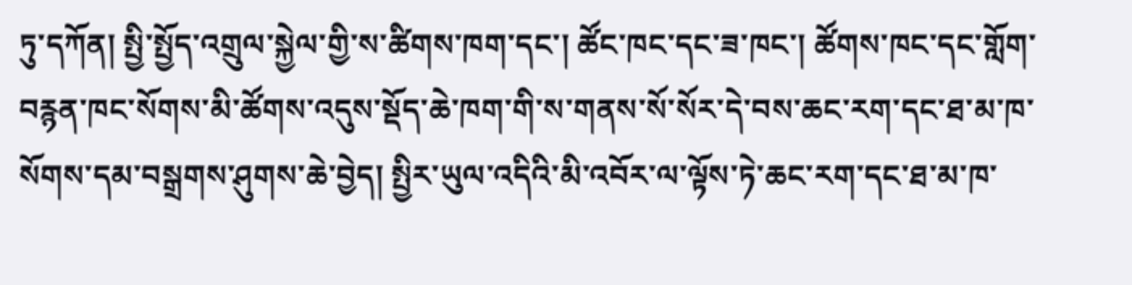ཏུ་དཀོན། སྤྱི་སྤྱོད་འགྲུལ་སྐྱེལ་གྱི་ས་ཚིགས་ཁག་དང་། ཚོང་ཁང་དང་ཟ་ཁང་། ཚོགས་ཁང་དང་གློག་བརྙན་ཁང་སོགས་མི་ཚོགས་འདུས་སྡོད་ཆེ་ཁག་གི་ས་གནས་སོ་སོར་དེ་བས་ཆང་རག་དང་ཐ་མ་ཁ་སོགས་དམ་བསྒྲགས་ཤུགས་ཆེ་བྱེད། སྤྱིར་ཡུལ་འདིའི་མི་འབོར་ལ་ལྟོས་ཏེ་ཆང་རག་དང་ཐ་མ་ཁ་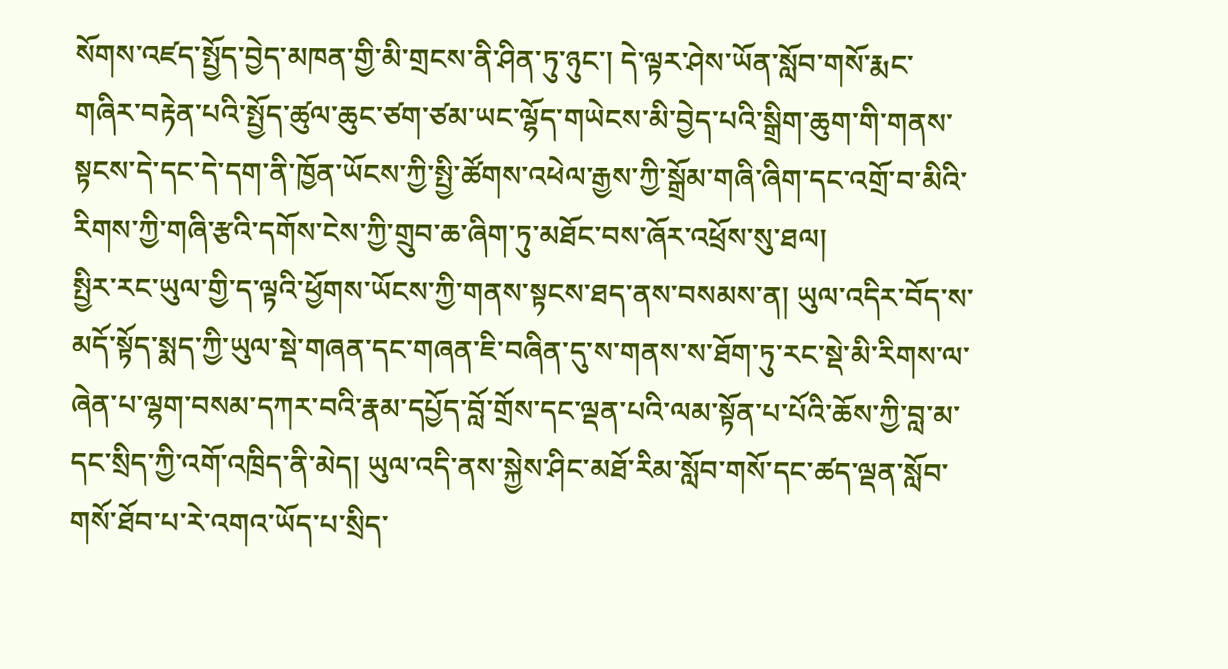སོགས་འཛད་སྤྱོད་བྱེད་མཁན་གྱི་མི་གྲངས་ནི་ཤིན་ཏུ་ཉུང་། དེ་ལྟར་ཤེས་ཡོན་སློབ་གསོ་རྨང་གཞིར་བརྟེན་པའི་སྤྱོད་ཚུལ་ཆུང་ཙག་ཙམ་ཡང་ལྷོད་གཡེངས་མི་བྱེད་པའི་སྒྲིག་ཆུག་གི་གནས་སྟངས་དེ་དང་དེ་དག་ནི་ཁྱོན་ཡོངས་ཀྱི་སྤྱི་ཚོགས་འཕེལ་རྒྱས་ཀྱི་སྒྲོམ་གཞི་ཞིག་དང་འགྲོ་བ་མིའི་རིགས་ཀྱི་གཞི་རྩའི་དགོས་ངེས་ཀྱི་གྲུབ་ཆ་ཞིག་ཏུ་མཐོང་བས་ཞོར་འཕྲོས་སུ་ཐལ།
སྤྱིར་རང་ཡུལ་གྱི་ད་ལྟའི་ཕྱོགས་ཡོངས་ཀྱི་གནས་སྟངས་ཐད་ནས་བསམས་ན། ཡུལ་འདིར་བོད་ས་མདོ་སྟོད་སྨད་ཀྱི་ཡུལ་སྡེ་གཞན་དང་གཞན་ཇི་བཞིན་དུ་ས་གནས་ས་ཐོག་ཏུ་རང་སྡེ་མི་རིགས་ལ་ཞེན་པ་ལྷག་བསམ་དཀར་བའི་རྣམ་དཔྱོད་བློ་གྲོས་དང་ལྡན་པའི་ལམ་སྟོན་པ་པོའི་ཆོས་ཀྱི་བླ་མ་དང་སྲིད་ཀྱི་འགོ་འཁྲིད་ནི་མེད། ཡུལ་འདི་ནས་སྐྱེས་ཤིང་མཐོ་རིམ་སློབ་གསོ་དང་ཚད་ལྡན་སློབ་གསོ་ཐོབ་པ་རེ་འགའ་ཡོད་པ་སྲིད་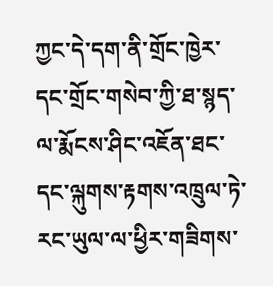ཀྱང་དེ་དག་ནི་གྲོང་ཁྱེར་དང་གྲོང་གསེབ་ཀྱི་ཐ་སྙད་ལ་རྨོངས་ཤིང་འཇོན་ཐང་དང་ལྐུགས་རྟགས་འཁྲུལ་ཏེ་རང་ཡུལ་ལ་ཕྱིར་གཟིགས་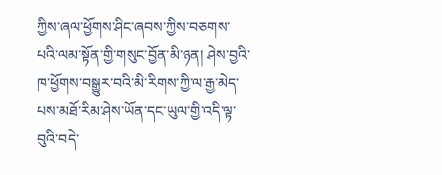ཀྱིས་ཞལ་ཕྱོགས་ཤིང་ཞབས་ཀྱིས་བཅགས་པའི་ལམ་སྟོན་གྱི་གསུང་བྱོན་མི་ཉན། ཤེས་བྱའི་ཁ་ཕྱོགས་བསྒྱུར་བའི་མི་རིགས་ཀྱི་ལ་རྒྱ་མེད་པས་མཐོ་རིམ་ཤེས་ཡོན་དང་ཡུལ་གྱི་འདི་ལྟ་བུའི་བདེ་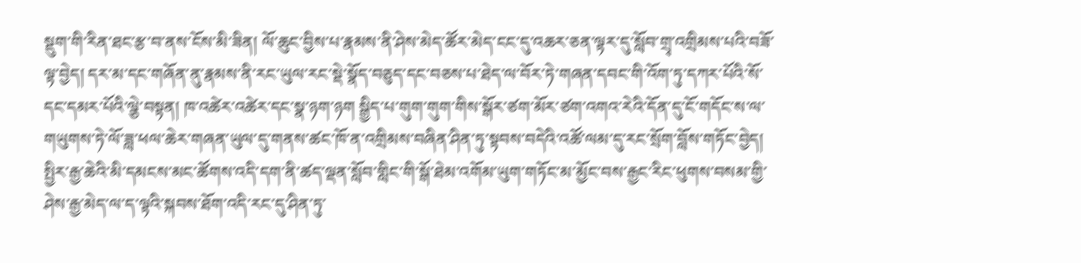སྡུག་གི་རིན་ཐང་རྩ་བ་ནས་ངོས་མི་ཟིན། ལོ་ཆུང་བྱིས་པ་རྣམས་ནི་ཤེས་མེད་ཚོར་མེད་ངང་དུ་འཆར་ཅན་ལྟར་དུ་སློབ་གྲྭ་འགྲིམས་པའི་བཟོ་ལྟ་བྱེད། དར་མ་དང་གཞོན་ནུ་རྣམས་ནི་རང་ཡུལ་རང་སྡེ་སྣོད་བཅུད་དང་བཅས་པ་ཐེད་ལ་བོར་ཏེ་གཞན་དབང་གི་འོག་ཏུ་དཀར་པོའི་སོ་དང་དམར་པོའི་ལྕེ་བསྟན། ཁ་འཚེར་འཚེར་དང་སྣ་ཉག་ཉག སྒྱིད་པ་གུག་གུག་གིས་སྒོར་ཙག་མོར་ཙག་འགའ་རེའི་དོན་དུ་ངོ་གདོང་ས་ལ་གཡུགས་ཏེ་ལོ་ཟླ་ཕལ་ཆེར་གཞན་ཡུལ་དུ་གནས་ཚང་ཁོ་ན་འགྲིམས་བཞིན་ཤིན་ཏུ་སྟབས་བདེའི་འཚོ་ལམ་དུ་རང་སྲོག་བློས་གཏོང་བྱེད། སྤྱིར་རྒྱ་ཆེའི་མི་དམངས་མང་ཚོགས་འདི་དག་ནི་ཚད་ལྡན་སློབ་གླིང་གི་སྒོ་ཐེམ་འགོམ་ཡུག་གཏོང་མ་མྱོང་བས་རྒྱང་རིང་ཕུགས་བསམ་གྱི་ཤེས་རྒྱ་མེད་ལ་ད་ལྟའི་སྐབས་ཐོག་འདི་རང་དུ་ཤིན་ཏུ་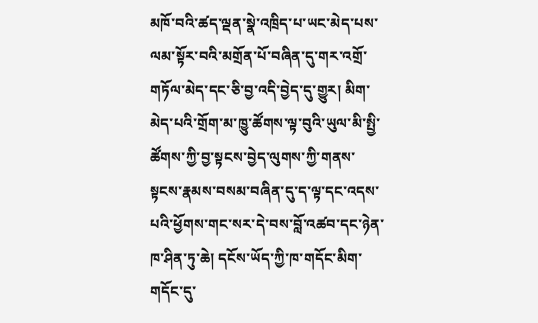མཁོ་བའི་ཚད་ལྡན་སྣེ་འཁྲིད་པ་ཡང་མེད་པས་ལམ་སྟོར་བའི་མགྲོན་པོ་བཞིན་དུ་གར་འགྲོ་གཏོལ་མེད་དང་ཅི་བྱ་འདི་བྱེད་དུ་གྱུར། མིག་མེད་པའི་གྲོག་མ་ཁྱུ་ཚོགས་ལྟ་བུའི་ཡུལ་མི་སྤྱི་ཚོགས་ཀྱི་བྱ་སྟངས་བྱེད་ལུགས་ཀྱི་གནས་སྟངས་རྣམས་བསམ་བཞིན་དུ་ད་ལྟ་དང་འདས་པའི་ཕྱོགས་གང་སར་དེ་བས་བློ་འཚབ་དང་ཉེན་ཁ་ཤིན་ཏུ་ཆེ། དངོས་ཡོད་ཀྱི་ཁ་གདོང་མིག་གདོང་དུ་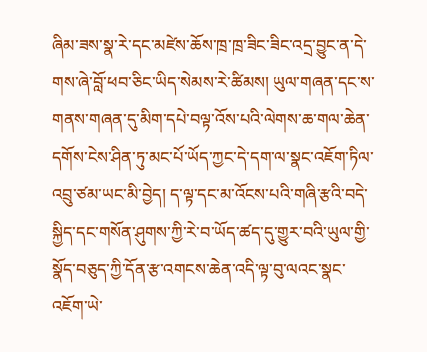ཞིམ་ཟས་སྣ་རེ་དང་མཛེས་ཆོས་ཁྲ་ཁྲ་ཟིང་ཟིང་འདྲ་བྱུང་ན་དེ་གས་ཞེ་བློ་ཕབ་ཅིང་ཡིད་སེམས་རེ་ཚིམས། ཡུལ་གཞན་དང་ས་གནས་གཞན་དུ་མིག་དཔེ་བལྟ་འོས་པའི་ལེགས་ཆ་གལ་ཆེན་དགོས་ངེས་ཤིན་ཏུ་མང་པོ་ཡོད་ཀྱང་དེ་དག་ལ་སྣང་འཇོག་ཏིལ་འབྲུ་ཙམ་ཡང་མི་བྱེད། ད་ལྟ་དང་མ་འོངས་པའི་གཞི་རྩའི་བདེ་སྐྱིད་དང་གསོན་ཤུགས་ཀྱི་རེ་བ་ཡོད་ཚད་དུ་གྱུར་བའི་ཡུལ་གྱི་སྣོད་བཅུད་ཀྱི་དོན་རྩ་འགངས་ཆེན་འདི་ལྟ་བུ་ལའང་སྣང་འཇོག་ཡེ་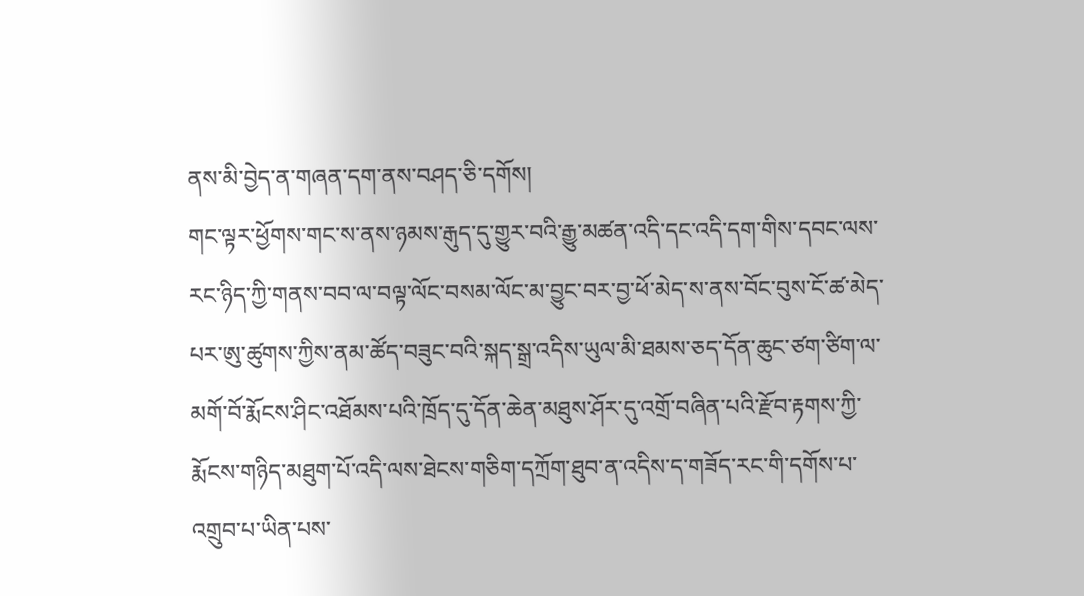ནས་མི་བྱེད་ན་གཞན་དག་ནས་བཤད་ཅི་དགོས།
གང་ལྟར་ཕྱོགས་གང་ས་ནས་ཉམས་རྒུད་དུ་གྱུར་བའི་རྒྱུ་མཚན་འདི་དང་འདི་དག་གིས་དབང་ལས་རང་ཉིད་ཀྱི་གནས་བབ་ལ་བལྟ་ལོང་བསམ་ལོང་མ་བྱུང་བར་བྱ་ཕོ་མེད་ས་ནས་བོང་བུས་ངོ་ཚ་མེད་པར་ཨུ་ཚུགས་ཀྱིས་ནམ་ཚོད་བཟུང་བའི་སྐད་སྒྲ་འདིས་ཡུལ་མི་ཐམས་ཅད་དོན་ཆུང་ཙག་ཙིག་ལ་མགོ་བོ་རྨོངས་ཤིང་འཐོམས་པའི་ཁྲོད་དུ་དོན་ཆེན་མཐུས་ཤོར་དུ་འགྲོ་བཞིན་པའི་རྫོབ་རྟགས་ཀྱི་རྨོངས་གཉིད་མཐུག་པོ་འདི་ལས་ཐེངས་གཅིག་དཀྲོག་ཐུབ་ན་འདིས་ད་གཟོད་རང་གི་དགོས་པ་འགྲུབ་པ་ཡིན་པས་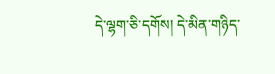དེ་ལྷག་ཅི་དགོས། དེ་མིན་གཉིད་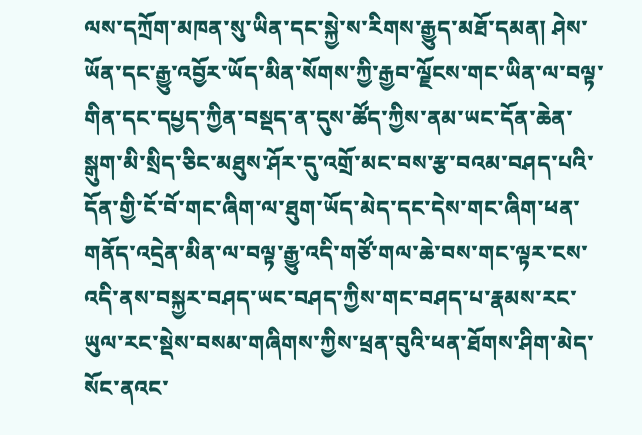ལས་དཀྲོག་མཁན་སུ་ཡིན་དང་སྐྱེ་ས་རིགས་རྒྱུད་མཐོ་དམན། ཤེས་ཡོན་དང་རྒྱུ་འབྱོར་ཡོད་མིན་སོགས་ཀྱི་རྒྱབ་ལྗོངས་གང་ཡིན་ལ་བལྟ་གིན་དང་དཔྱད་ཀྱིན་བསྡད་ན་དུས་ཚོད་ཀྱིས་ནམ་ཡང་དོན་ཆེན་སྒུག་མི་སྲིད་ཅིང་མཐུས་ཤོར་དུ་འགྲོ་མང་བས་རྩ་བའམ་བཤད་པའི་དོན་གྱི་ངོ་བོ་གང་ཞིག་ལ་ཐུག་ཡོད་མེད་དང་དེས་གང་ཞིག་ཕན་གནོད་འདྲེན་མིན་ལ་བལྟ་རྒྱུ་འདི་གཙོ་གལ་ཆེ་བས་གང་ལྟར་ངས་འདི་ནས་བསྐྱར་བཤད་ཡང་བཤད་ཀྱིས་གང་བཤད་པ་རྣམས་རང་ཡུལ་རང་སྡེས་བསམ་གཞིགས་ཀྱིས་ཕྲན་བུའི་ཕན་ཐོགས་ཤིག་མེད་སོང་ནའང་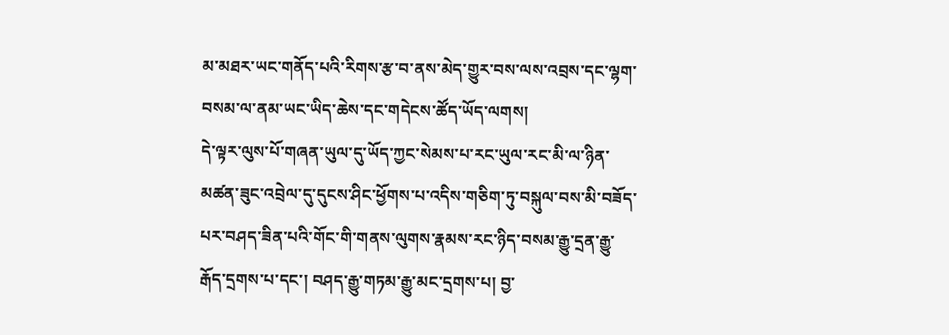མ་མཐར་ཡང་གནོད་པའི་རིགས་རྩ་བ་ནས་མེད་གྱུར་བས་ལས་འབྲས་དང་ལྷག་བསམ་ལ་ནམ་ཡང་ཡིད་ཆེས་དང་གདེངས་ཚོད་ཡོད་ལགས།
དེ་ལྟར་ལུས་པོ་གཞན་ཡུལ་དུ་ཡོད་ཀྱང་སེམས་པ་རང་ཡུལ་རང་མི་ལ་ཉིན་མཚན་ཟུང་འབྲེལ་དུ་དུངས་ཤིང་ཕྱོགས་པ་འདིས་གཅིག་ཏུ་བསྐུལ་བས་མི་བཟོད་པར་བཤད་ཟིན་པའི་གོང་གི་གནས་ལུགས་རྣམས་རང་ཉིད་བསམ་རྒྱུ་དྲན་རྒྱུ་རྒོད་དྲགས་པ་དང་། བཤད་རྒྱུ་གཏམ་རྒྱུ་མང་དྲགས་པ། བྱ་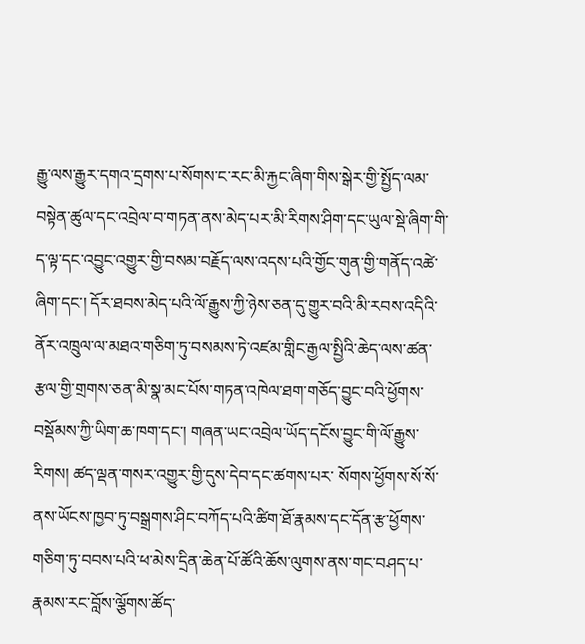རྒྱུ་ལས་རྒྱུར་དགའ་དྲགས་པ་སོགས་ང་རང་མི་རྐྱང་ཞིག་གིས་སྒེར་གྱི་སྤྱོད་ལམ་བསྟེན་ཚུལ་དང་འབྲེལ་བ་གཏན་ནས་མེད་པར་མི་རིགས་ཤིག་དང་ཡུལ་སྡེ་ཞིག་གི་ད་ལྟ་དང་འབྱུང་འགྱུར་གྱི་བསམ་བརྗོད་ལས་འདས་པའི་གྱོང་གུན་གྱི་གནོད་འཚེ་ཞིག་དང་། དོར་ཐབས་མེད་པའི་ལོ་རྒྱུས་ཀྱི་ཉེས་ཅན་དུ་གྱུར་བའི་མི་རབས་འདིའི་ནོར་འཁྲུལ་ལ་མཐའ་གཅིག་ཏུ་བསམས་ཏེ་འཛམ་གླིང་རྒྱལ་སྤྱིའི་ཆེད་ལས་ཚན་རྩལ་གྱི་གྲགས་ཅན་མི་སྣ་མང་པོས་གཏན་འཁེལ་ཐག་གཅོད་བྱུང་བའི་ཕྱོགས་བསྡོམས་ཀྱི་ཡིག་ཆ་ཁག་དང་། གཞན་ཡང་འབྲེལ་ཡོད་དངོས་བྱུང་གི་ལོ་རྒྱུས་རིགས། ཚད་ལྡན་གསར་འགྱུར་གྱི་དུས་དེབ་དང་ཚགས་པར་ སོགས་ཕྱོགས་སོ་སོ་ནས་ཡོངས་ཁྱབ་ཏུ་བསྒྲགས་ཤིང་བཀོད་པའི་ཚིག་ཐོ་རྣམས་དང་དོན་རྩ་ཕྱོགས་གཅིག་ཏུ་བབས་པའི་ཕ་མེས་དྲིན་ཆེན་པོ་ཚོའི་ཆོས་ལུགས་ནས་གང་བཤད་པ་རྣམས་རང་བློས་ལྕོགས་ཚོད་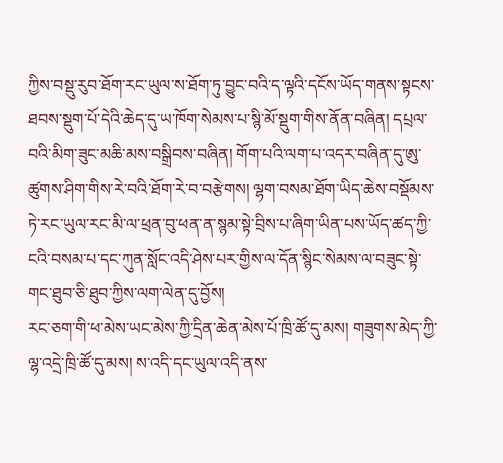ཀྱིས་བསྡུ་རུབ་ཐོག་རང་ཡུལ་ས་ཐོག་ཏུ་བྱུང་བའི་ད་ལྟའི་དངོས་ཡོད་གནས་སྟངས་ཐབས་སྡུག་པོ་དེའི་ཆེད་དུ་ཡ་ཁོག་སེམས་པ་སྙི་མོ་སྡུག་གིས་ནོན་བཞིན། དཔྲལ་བའི་མིག་ཟུང་མཆི་མས་བསྒྲིབས་བཞིན། གོག་པའི་ལག་པ་འདར་བཞིན་དུ་ཨུ་ཚུགས་ཤིག་གིས་རེ་བའི་ཐོག་རེ་བ་བརྩེགས། ལྷག་བསམ་ཐོག་ཡིད་ཆེས་བསྡོམས་ཏེ་རང་ཡུལ་རང་མི་ལ་ཕྲན་བུ་ཕན་ན་སྙམ་སྟེ་བྲིས་པ་ཞིག་ཡིན་པས་ཡོད་ཚད་ཀྱི་ངའི་བསམ་པ་དང་ཀུན་སློང་འདི་ཤེས་པར་གྱིས་ལ་དོན་སྙིང་སེམས་ལ་བཟུང་སྟེ་གང་ཐུབ་ཅི་ཐུབ་ཀྱིས་ལག་ལེན་དུ་བྱོས།
རང་ཅག་གི་ཕ་མེས་ཡང་མེས་ཀྱི་དྲིན་ཆེན་མེས་པོ་ཁྲི་ཚོ་དུ་མས། གཟུགས་མེད་ཀྱི་ལྷ་འདྲེ་ཁྲི་ཚོ་དུ་མས། ས་འདི་དང་ཡུལ་འདི་ནས་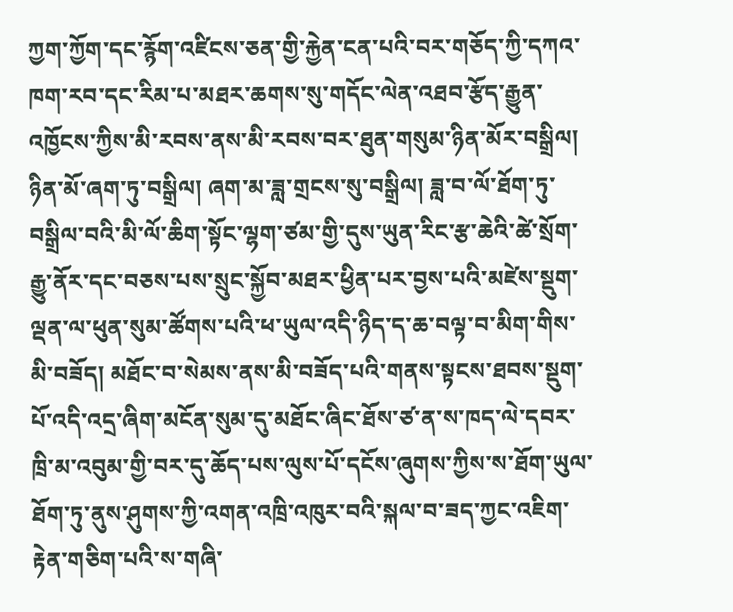ཀྱག་ཀྱོག་དང་རྙོག་འཛིངས་ཅན་གྱི་རྐྱེན་ངན་པའི་བར་གཅོད་ཀྱི་དཀའ་ཁག་རབ་དང་རིམ་པ་མཐར་ཆགས་སུ་གདོང་ལེན་འཐབ་རྩོད་རྒྱུན་འཁྱོངས་ཀྱིས་མི་རབས་ནས་མི་རབས་བར་ཐུན་གསུམ་ཉིན་མོར་བསྒྲིལ། ཉིན་མོ་ཞག་ཏུ་བསྒྲིལ། ཞག་མ་ཟླ་གྲངས་སུ་བསྒྲིལ། ཟླ་བ་ལོ་ཐོག་ཏུ་བསྒྲིལ་བའི་མི་ལོ་ཆིག་སྟོང་ལྷག་ཙམ་གྱི་དུས་ཡུན་རིང་རྩ་ཆེའི་ཚེ་སྲོག་རྒྱུ་ནོར་དང་བཅས་པས་སྲུང་སྐྱོབ་མཐར་ཕྱིན་པར་བྱས་པའི་མཛེས་སྡུག་ལྡན་ལ་ཕུན་སུམ་ཚོགས་པའི་ཕ་ཡུལ་འདི་ཉིད་ད་ཆ་བལྟ་བ་མིག་གིས་མི་བཟོད། མཐོང་བ་སེམས་ནས་མི་བཟོད་པའི་གནས་སྟངས་ཐབས་སྡུག་པོ་འདི་འདྲ་ཞིག་མངོན་སུམ་དུ་མཐོང་ཞིང་ཐོས་ཙ་ན་ས་ཁད་ལེ་དབར་ཁྲི་མ་འབུམ་གྱི་བར་དུ་ཆོད་པས་ལུས་པོ་དངོས་ཞུགས་ཀྱིས་ས་ཐོག་ཡུལ་ཐོག་ཏུ་ནུས་ཤུགས་ཀྱི་འགན་འཁྲི་འཁུར་བའི་སྐལ་བ་ཟད་ཀྱང་འཇིག་རྟེན་གཅིག་པའི་ས་གཞི་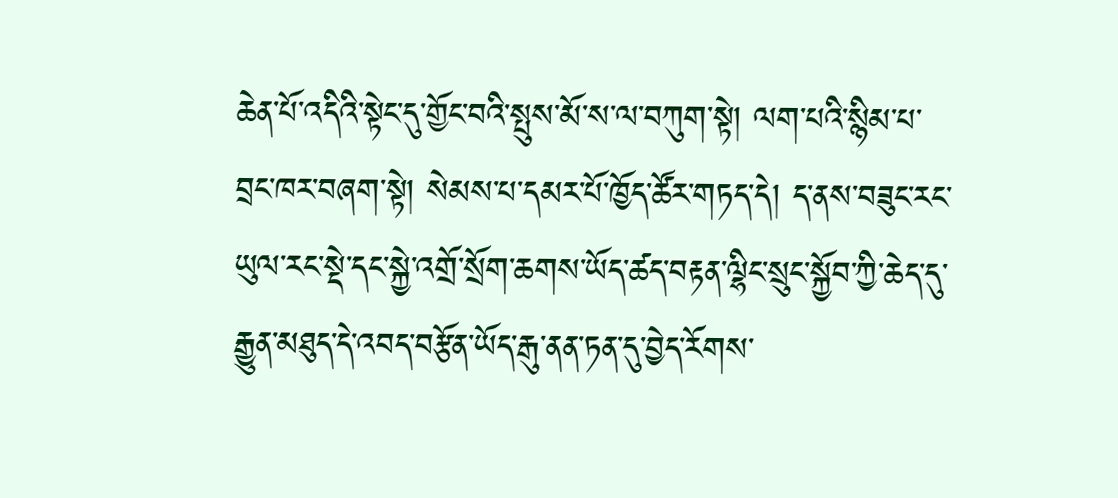ཆེན་པོ་འདིའི་སྟེང་དུ་གྱོང་བའི་སྤུས་མོ་ས་ལ་བཀུག་སྟེ། ལག་པའི་སྙིམ་པ་བྲང་ཁར་བཞག་སྟེ། སེམས་པ་དམར་པོ་ཁྱོད་ཚོར་གཏད་དེ། ད་ནས་བཟུང་རང་ཡུལ་རང་སྡེ་དང་སྐྱེ་འགྲོ་སྲོག་ཆགས་ཡོད་ཚད་བརྟན་ལྷིང་སྲུང་སྐྱོབ་ཀྱི་ཆེད་དུ་རྒྱུན་མཐུད་དེ་འབད་བརྩོན་ཡོད་རྒུ་ནན་ཏན་དུ་བྱེད་རོགས་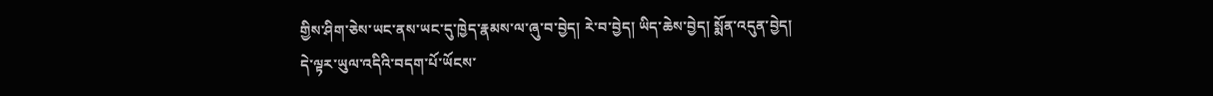གྱིས་ཤིག་ཅེས་ཡང་ནས་ཡང་དུ་ཁྱེད་རྣམས་ལ་ཞུ་བ་བྱེད། རེ་བ་བྱེད། ཡིད་ཆེས་བྱེད། སྨོན་འདུན་བྱེད།
དེ་ལྟར་ཡུལ་འདིའི་བདག་པོ་ཡོངས་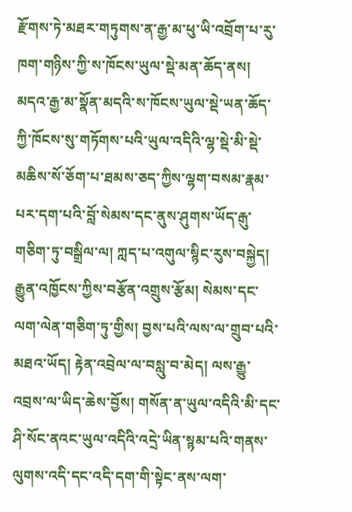རྫོགས་ཏེ་མཐར་གཏུགས་ན་རྒྱ་མ་ཕུ་ཡི་འབྲོག་པ་རུ་ཁག་གཉིས་ཀྱི་ས་ཁོངས་ཡུལ་སྡེ་མན་ཆོད་ནས། མདའ་རྒྱ་མ་སྣོན་མདའི་ས་ཁོངས་ཡུལ་སྡེ་ཡན་ཆོད་ཀྱི་ཁོངས་སུ་གཏོགས་པའི་ཡུལ་འདིའི་ལྷ་སྡེ་མི་སྡེ་མཆིས་སོ་ཅོག་པ་ཐམས་ཅད་ཀྱིས་ལྷག་བསམ་རྣམ་པར་དག་པའི་བློ་སེམས་དང་ནུས་ཤུགས་ཡོད་རྒུ་གཅིག་ཏུ་བསྒྲིལ་ལ། ཀླད་པ་འགུལ་སྙིང་རུས་བསྐྱེད། རྒྱུན་འཁྱོངས་ཀྱིས་བརྩོན་འགྲུས་རྩོམ། སེམས་དང་ལག་ལེན་གཅིག་ཏུ་གྱིས། བྱས་པའི་ལས་ལ་གྲུབ་པའི་མཐའ་ཡོད། རྟེན་འབྲེལ་ལ་བསླུ་བ་མེད། ལས་རྒྱུ་འབྲས་ལ་ཡིད་ཆེས་བྱོས། གསོན་ན་ཡུལ་འདིའི་མི་དང་ཤི་སོང་ནའང་ཡུལ་འདིའི་འདྲེ་ཡིན་སྙམ་པའི་གནས་ལུགས་འདི་དང་འདི་དག་གི་སྟེང་ནས་ལག་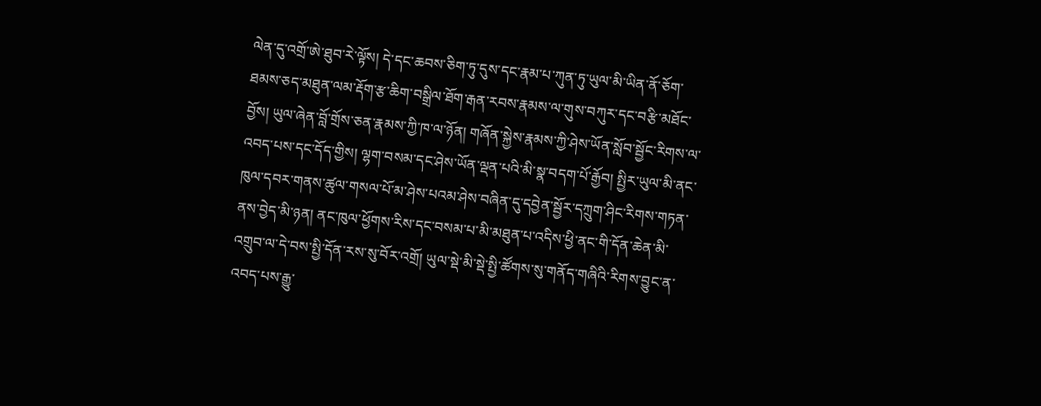ལེན་དུ་འགྲོ་ཨེ་ཐུབ་རེ་ལྟོས། དེ་དང་ཆབས་ཅིག་ཏུ་དུས་དང་རྣམ་པ་ཀུན་ཏུ་ཡུལ་མི་ཡིན་ནོ་ཅོག་ཐམས་ཅད་མཐུན་ལམ་རྡོག་རྩ་ཆིག་བསྒྲིལ་ཐོག་རྒན་རབས་རྣམས་ལ་གུས་བཀུར་དང་བརྩི་མཐོང་བྱོས། ཡུལ་ཞེན་བློ་གྲོས་ཅན་རྣམས་ཀྱི་ཁ་ལ་ཉོན། གཞོན་སྐྱེས་རྣམས་ཀྱི་ཤེས་ཡོན་སློབ་སྦྱོང་རིགས་ལ་འབད་པས་དང་དོད་གྱིས། ལྷག་བསམ་དང་ཤེས་ཡོན་ལྡན་པའི་མི་སྣ་བདག་པོ་རྒྱོབ། སྤྱིར་ཡུལ་མི་ནང་ཁུལ་དབར་གནས་ཚུལ་གསལ་པོ་མ་ཤེས་པའམ་ཤེས་བཞིན་དུ་དབྱེན་སྦྱོར་དཀྲུག་ཤིང་རིགས་གཏན་ནས་བྱེད་མི་ཉན། ནང་ཁུལ་ཕྱོགས་རིས་དང་བསམ་པ་མི་མཐུན་པ་འདིས་ཕྱི་ནང་གི་དོན་ཆེན་མི་འགྲུབ་ལ་དེ་བས་སྤྱི་དོན་རས་སུ་བོར་འགྲོ། ཡུལ་སྡེ་མི་སྡེ་སྤྱི་ཚོགས་སུ་གནོད་གཞིའི་རིགས་བྱུང་ན་འབད་པས་རྒྱུ་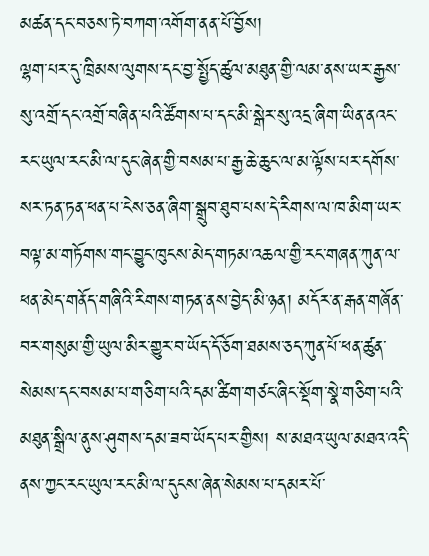མཚན་དང་བཅས་ཏེ་བཀག་འགོག་ནན་པོ་བྱོས།
ལྷག་པར་དུ་ཁྲིམས་ལུགས་དང་བྱ་སྤྱོད་ཚུལ་མཐུན་གྱི་ལམ་ནས་ཡར་རྒྱས་སུ་འགྲོ་དང་འགྲོ་བཞིན་པའི་ཚོགས་པ་དང་མི་སྒེར་སུ་འདྲ་ཞིག་ཡིན་ནའང་རང་ཡུལ་རང་མི་ལ་དུང་ཞེན་གྱི་བསམ་པ་རྒྱ་ཆེ་ཆུང་ལ་མ་ལྟོས་པར་དགོས་སར་ཏན་ཏན་ཕན་པ་ངེས་ཅན་ཞིག་སྒྲུབ་ཐུབ་པས་དེ་རིགས་ལ་ཁ་མིག་ཡར་བལྟ་མ་གཏོགས་གང་བྱུང་ཁུངས་མེད་གཏམ་འཆལ་གྱི་རང་གཞན་ཀུན་ལ་ཕན་མེད་གནོད་གཞིའི་རིགས་གཏན་ནས་བྱེད་མི་ཉན། མདོར་ན་རྒན་གཞོན་བར་གསུམ་གྱི་ཡུལ་མིར་གྱུར་བ་ཡོད་དོ་ཅོག་ཐམས་ཅད་ཀུན་པོ་ཕན་ཚུན་སེམས་དང་བསམ་པ་གཅིག་པའི་དམ་ཚིག་གཙང་ཞིང་སྡོག་སྣེ་གཅིག་པའི་མཐུན་སྒྲིལ་ནུས་ཤུགས་དམ་ཟབ་ཡོད་པར་གྱིས། ས་མཐའ་ཡུལ་མཐའ་འདི་ནས་ཀྱང་རང་ཡུལ་རང་མི་ལ་དུངས་ཞེན་སེམས་པ་དམར་པོ་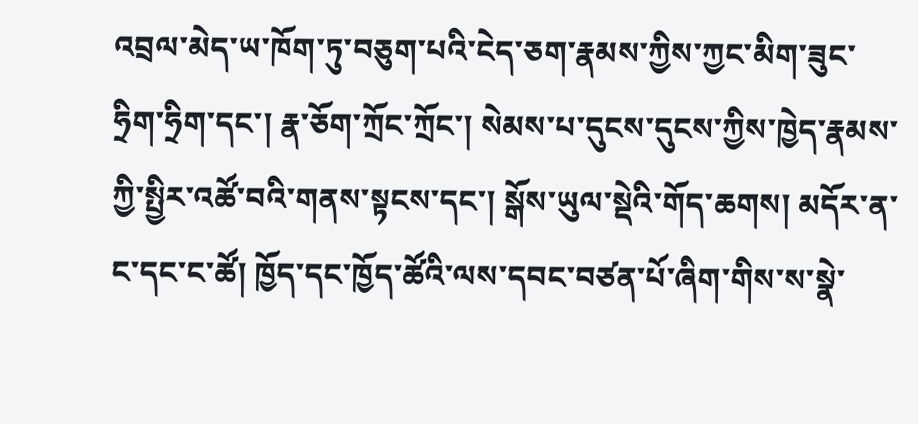འབྲལ་མེད་ཡ་ཁོག་ཏུ་བཅུག་པའི་ངེད་ཅག་རྣམས་ཀྱིས་ཀྱང་མིག་ཟུང་ཧྲིག་ཧྲིག་དང་། རྣ་ཅོག་ཀྲོང་ཀྲོང་། སེམས་པ་དུངས་དུངས་ཀྱིས་ཁྱེད་རྣམས་ཀྱི་སྤྱིར་འཚོ་བའི་གནས་སྟངས་དང་། སྒོས་ཡུལ་སྡེའི་གོད་ཆགས། མདོར་ན་ང་དང་ང་ཚོ། ཁྱོད་དང་ཁྱོད་ཚོའི་ལས་དབང་བཙན་པོ་ཞིག་གིས་ས་སྣེ་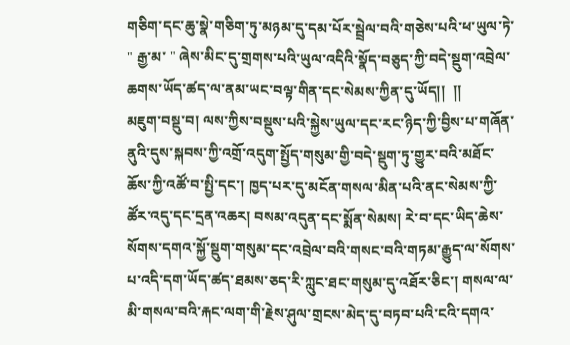གཅིག་དང་ཆུ་སྣེ་གཅིག་ཏུ་མཉམ་དུ་དམ་པོར་སྦྲེལ་བའི་གཅེས་པའི་ཕ་ཡུལ་ཏེ་ " རྒྱ་མ་ " ཞེས་མིང་དུ་གྲགས་པའི་ཡུལ་འདིའི་སྣོད་བཅུད་ཀྱི་བདེ་སྡུག་འབྲེལ་ཆགས་ཡོད་ཚད་ལ་ནམ་ཡང་བལྟ་གིན་དང་སེམས་ཀྱིན་དུ་ཡོད།།  །།
མཇུག་བསྡུ་བ། ལས་ཀྱིས་བསྡུས་པའི་སྐྱེས་ཡུལ་དང་རང་ཉིད་ཀྱི་བྱིས་པ་གཞོན་ནུའི་དུས་སྐབས་ཀྱི་འགྲོ་འདུག་སྤྱོད་གསུམ་གྱི་བདེ་སྡུག་ཏུ་གྱུར་བའི་མཐོང་ཆོས་ཀྱི་འཚོ་བ་སྤྱི་དང་། ཁྱད་པར་དུ་མངོན་གསལ་མིན་པའི་ནང་སེམས་ཀྱི་ཚོར་འདུ་དང་དྲན་འཆར། བསམ་འདུན་དང་སྨོན་སེམས། རེ་བ་དང་ཡིད་ཆེས་སོགས་དགའ་སྐྱོ་སྡུག་གསུམ་དང་འབྲེལ་བའི་གསང་བའི་གཏམ་རྒྱུད་ལ་སོགས་པ་འདི་དག་ཡོད་ཚད་ཐམས་ཅད་རི་ཀླུང་ཐང་གསུམ་དུ་འཐོར་ཅིང་། གསལ་ལ་མི་གསལ་བའི་རྐང་ལག་གི་རྗེས་ཤུལ་གྲངས་མེད་དུ་བཏབ་པའི་ངའི་དགའ་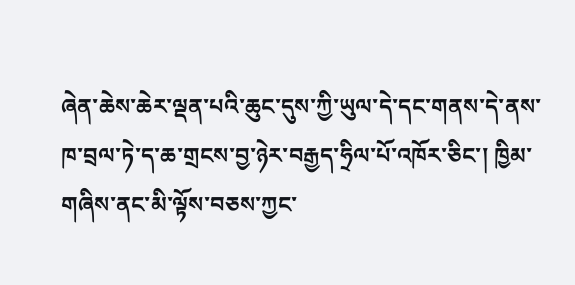ཞེན་ཆེས་ཆེར་ལྡན་པའི་ཆུང་དུས་ཀྱི་ཡུལ་དེ་དང་གནས་དེ་ནས་ཁ་བྲལ་ཏེ་ད་ཆ་གྲངས་བྱ་ཉེར་བརྒྱད་ཧྲིལ་པོ་འཁོར་ཅིང་། ཁྱིམ་གཞིས་ནང་མི་ལྟོས་བཅས་ཀྱང་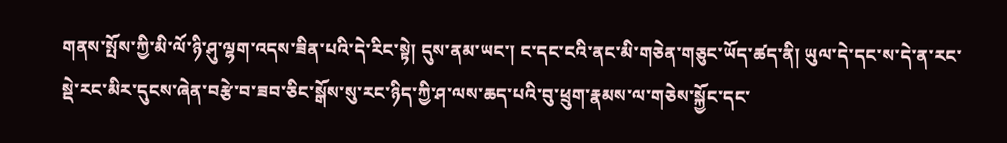གནས་སྤོས་ཀྱི་མི་ལོ་ཉི་ཤུ་ལྷག་འདས་ཟིན་པའི་དེ་རིང་སྟེ། དུས་ནམ་ཡང་། ང་དང་ངའི་ནང་མི་གཅེན་གཅུང་ཡོད་ཚད་ནི། ཡུལ་དེ་དང་ས་དེ་ན་རང་སྡེ་རང་མིར་དུངས་ཞེན་བརྩེ་བ་ཟབ་ཅིང་སྒོས་སུ་རང་ཉིད་ཀྱི་ཤ་ལས་ཆད་པའི་བུ་ཕྲུག་རྣམས་ལ་གཅེས་སྐྱོང་དང་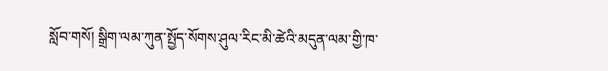སློབ་གསོ། སྒྲིག་ལམ་ཀུན་སྤྱོད་སོགས་ཤུལ་རིང་མི་ཚེའི་མདུན་ལམ་གྱི་ཁ་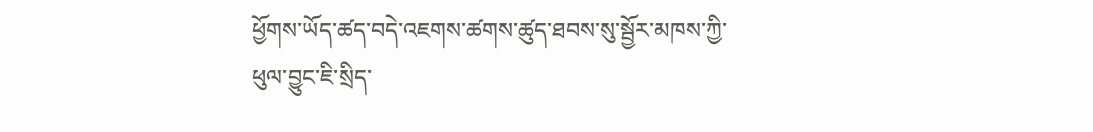ཕྱོགས་ཡོད་ཚད་བདེ་འཇགས་ཚགས་ཚུད་ཐབས་སུ་སྦྱོར་མཁས་ཀྱི་ཕུལ་བྱུང་ཇི་སྲིད་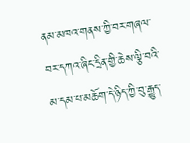ནམ་མཁའ་གནས་ཀྱི་བར་གཞལ་བར་དཀའ་ཞིང་དྲིན་གྱི་ཆེས་ལྕི་བའི་མ་དམ་པ་མཆོག་དེ་ཉིད་ཀྱི་བུ་རྒྱུད་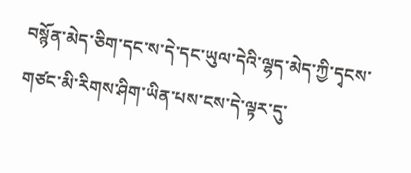བསྙོན་མེད་ཅིག་དང་ས་དེ་དང་ཡུལ་དེའི་ལྷད་མེད་ཀྱི་དྭངས་གཙང་མི་རིགས་ཤིག་ཡིན་པས་ངས་དེ་ལྟར་དུ་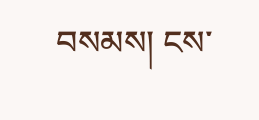བསམས། ངས་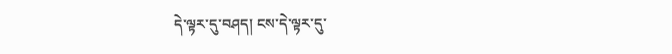དེ་ལྟར་དུ་བཤད། ངས་དེ་ལྟར་དུ་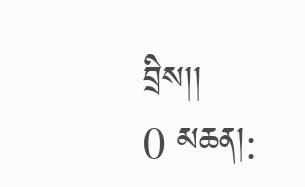བྲིས།།
0 མཆན།: